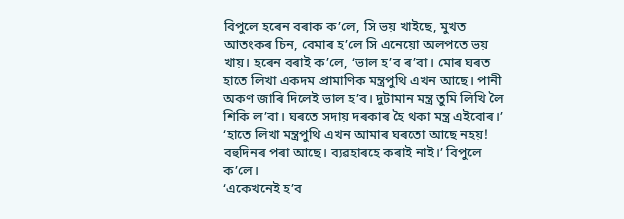বিপুলে হৰেন বৰাক ক’লে, সি ভয় খাইছে, মুখত আতংকৰ চিন, বেমাৰ হ’লে সি এনেয়ো অলপতে ভয় খায়। হৰেন বৰাই ক’লে, ‘ভাল হ’ব ৰ’বা। মোৰ ঘৰত হাতে লিখা একদম প্ৰামাণিক মন্ত্ৰপুথি এখন আছে। পানী অকণ জাৰি দিলেই ভাল হ’ব। দুটামান মন্ত্ৰ তুমি লিখি লৈ শিকি ল’বা। ঘৰতে সদায় দৰকাৰ হৈ থকা মন্ত্ৰ এইবোৰ।’
‘হাতে লিখা মন্ত্ৰপুথি এখন আমাৰ ঘৰতো আছে নহয়! বহুদিনৰ পৰা আছে। ব্যৱহাৰহে কৰাই নাই।’ বিপুলে ক’লে।
‘একেখনেই হ’ব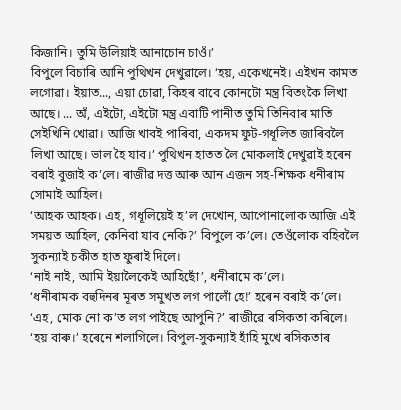কিজানি। তুমি উলিয়াই আনাচোন চাওঁ।’
বিপুলে বিচাৰি আনি পুথিখন দেখুৱালে। ‘হয়, একেখনেই। এইখন কামত লগোৱা। ইয়াত..., এয়া চোৱা, কিহৰ বাবে কোনটো মন্ত্ৰ বিতংকৈ লিখা আছে। ... অঁ, এইটো, এইটো মন্ত্ৰ এবাটি পানীত তুমি তিনিবাৰ মাতি সেইখিনি খোৱা। আজি খাবই পাৰিবা, একদম ফুট-গধূলিত জাৰিবলৈ লিখা আছে। ভাল হৈ যাব।’ পুথিখন হাতত লৈ মোকলাই দেখুৱাই হৰেন বৰাই বুজাই ক’লে। ৰাজীৱ দত্ত আৰু আন এজন সহ-শিক্ষক ধনীৰাম সোমাই আহিল।
‘আহক আহক। এহ, গধূলিয়েই হ’ল দেখোন, আপোনালোক আজি এই সময়ত আহিল, কেনিবা যাব নেকি?’ বিপুলে ক’লে। তেওঁলোক বহিবলৈ সুকন্যাই চকীত হাত ফুৰাই দিলে।
‘নাই নাই, আমি ইয়ালৈকেই আহিছোঁ’, ধনীৰামে ক’লে।
‘ধনীৰামক বহুদিনৰ মূৰত সমুখত লগ পালোঁ হে!’ হৰেন বৰাই ক’লে।
‘এহ, মোক নো ক’ত লগ পাইছে আপুনি?’ ৰাজীৱে ৰসিকতা কৰিলে।
‘হয় বাৰু।’ হৰেনে শলাগিলে। বিপুল-সুকন্যাই হাঁহি মুখে ৰসিকতাৰ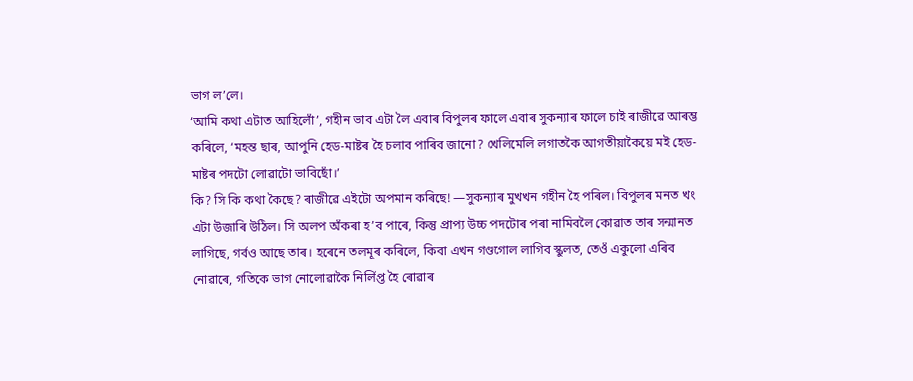ভাগ ল’লে।
‘আমি কথা এটাত আহিলোঁ’, গহীন ভাব এটা লৈ এবাৰ বিপুলৰ ফালে এবাৰ সুকন্যাৰ ফালে চাই ৰাজীৱে আৰম্ভ কৰিলে, ‘মহন্ত ছাৰ, আপুনি হেড-মাষ্টৰ হৈ চলাব পাৰিব জানো? খেলিমেলি লগাতকৈ আগতীয়াকৈয়ে মই হেড-মাষ্টৰ পদটো লোৱাটো ভাবিছোঁ।’
কি? সি কি কথা কৈছে? ৰাজীৱে এইটো অপমান কৰিছে! —সুকন্যাৰ মুখখন গহীন হৈ পৰিল। বিপুলৰ মনত খং এটা উজাৰি উঠিল। সি অলপ অঁকৰা হ’ব পাৰে, কিন্তু প্ৰাপ্য উচ্চ পদটোৰ পৰা নামিবলৈ কোৱাত তাৰ সন্মানত লাগিছে, গৰ্বও আছে তাৰ। হৰেনে তলমূৰ কৰিলে, কিবা এখন গণ্ডগোল লাগিব স্কুলত, তেওঁ একুলো এৰিব নোৱাৰে, গতিকে ভাগ নোলোৱাকৈ নিৰ্লিপ্ত হৈ ৰোৱাৰ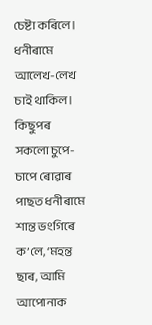চেষ্টা কৰিলে। ধনীৰামে আলেখ-লেখ চাই থাকিল।
কিছুপৰ সকলো চুপে-চাপে ৰোৱাৰ পাছত ধনীৰামে শান্ত ভংগিৰে ক’লে, ‘মহন্ত ছাৰ, আমি আপোনাক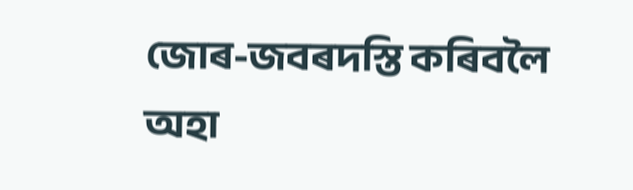জোৰ-জবৰদস্তি কৰিবলৈ অহা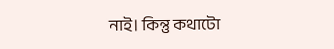নাই। কিন্তু কথাটো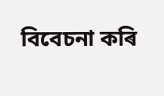বিবেচনা কৰি